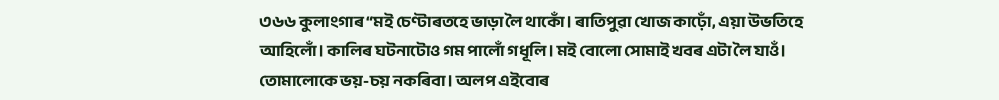৩৬৬ কুলাংগাৰ “মই চেণ্টাৰতহে ভাড়া লৈ থাকোঁ। ৰাতিপুৱা খোজ কাঢ়োঁ, এয়া উভতিহে আহিলোঁ। কালিৰ ঘটনাটোও গম পালোঁ গধূলি। মই বোলো সোমাই খবৰ এটা লৈ যাওঁ। তোমালোকে ভয়-চয় নকৰিবা। অলপ এইবোৰ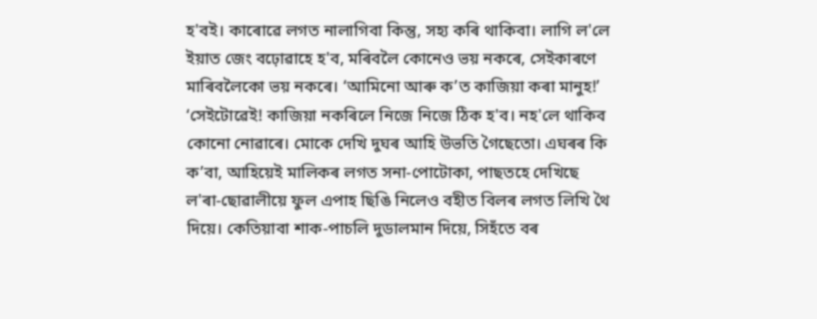হ'বই। কাৰোৱে লগত নালাগিবা কিন্তু, সহ্য কৰি থাকিবা। লাগি ল'লে ইয়াত জেং বঢ়োৱাহে হ'ব, মৰিবলৈ কোনেও ভয় নকৰে, সেইকাৰণে মাৰিবলৈকো ভয় নকৰে। ‘আমিনো আৰু ক’ত কাজিয়া কৰা মানুহ!’ ‘সেইটোৱেই! কাজিয়া নকৰিলে নিজে নিজে ঠিক হ'ব। নহ'লে থাকিব কোনো নোৱাৰে। মোকে দেখি দুঘৰ আহি উভতি গৈছেতো। এঘৰৰ কি ক’বা, আহিয়েই মালিকৰ লগত সনা-পোটোকা, পাছতহে দেখিছে ল'ৰা-ছোৱালীয়ে ফুল এপাহ ছিঙি নিলেও বহীত বিলৰ লগত লিখি থৈ দিয়ে। কেতিয়াবা শাক-পাচলি দুডালমান দিয়ে, সিহঁতে বৰ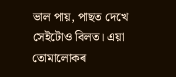ভাল পায়, পাছত দেখে সেইটোও বিলত। এয়া তোমালোকৰ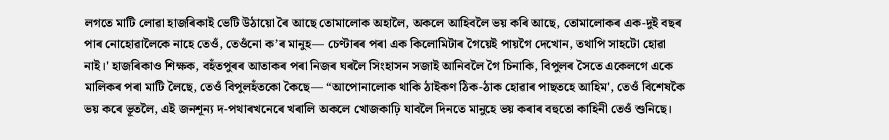লগতে মাটি লোৱা হাজৰিকাই ভেটি উঠায়ো ৰৈ আছে তোমালোক অহালৈ, অকলে আহিবলৈ ভয় কৰি আছে, তোমালোকৰ এক-দুই বছৰ পাৰ নোহোৱালৈকে নাহে তেওঁ, তেওঁনো ক’ৰ মানুহ— চেণ্টাৰৰ পৰা এক কিলোমিটাৰ গৈয়েই পায়গৈ দেখোন, তথাপি সাহটো হোৱা নাই।' হাজৰিকাও শিক্ষক, বহঁতপুৰৰ আতাকৰ পৰা নিজৰ ঘৰলৈ সিংহাসন সজাই আনিবলৈ গৈ চিনাকি, বিপুলৰ সৈতে একেলগে একে মালিকৰ পৰা মাটি লৈছে, তেওঁ বিপুলহঁতকো কৈছে— “আপোনালোক থাকি ঠাইকণ ঠিক-ঠাক হোৱাৰ পাছতহে আহিম', তেওঁ বিশেষকৈ ভয় কৰে ভূতলৈ, এই জনশূন্য দ-পথাৰখনেৰে খৰালি অকলে খোজকাঢ়ি যাবলৈ দিনতে মানুহে ভয় কৰাৰ বহুতো কাহিনী তেওঁ শুনিছে।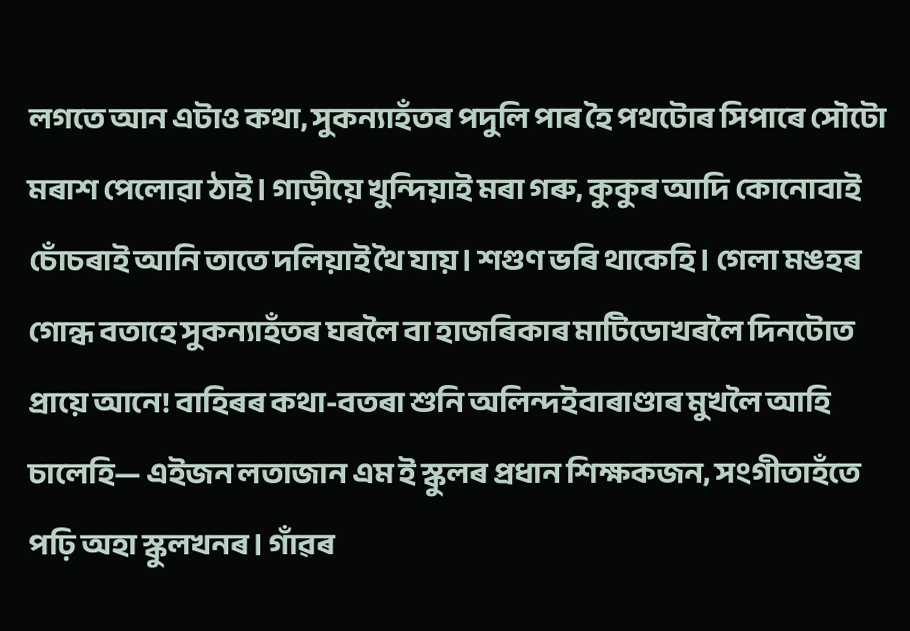লগতে আন এটাও কথা, সুকন্যাহঁতৰ পদুলি পাৰ হৈ পথটোৰ সিপাৰে সৌটো মৰাশ পেলোৱা ঠাই। গাড়ীয়ে খুন্দিয়াই মৰা গৰু, কুকুৰ আদি কোনোবাই চোঁচৰাই আনি তাতে দলিয়াই থৈ যায়। শগুণ ভৰি থাকেহি। গেলা মঙহৰ গোন্ধ বতাহে সুকন্যাহঁতৰ ঘৰলৈ বা হাজৰিকাৰ মাটিডোখৰলৈ দিনটোত প্ৰায়ে আনে! বাহিৰৰ কথা-বতৰা শুনি অলিন্দইবাৰাণ্ডাৰ মুখলৈ আহি চালেহি— এইজন লতাজান এম ই স্কুলৰ প্ৰধান শিক্ষকজন, সংগীতাহঁতে পঢ়ি অহা স্কুলখনৰ। গাঁৱৰ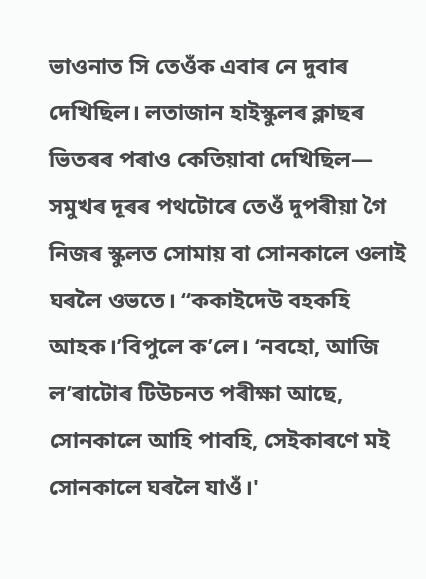ভাওনাত সি তেওঁক এবাৰ নে দুবাৰ দেখিছিল। লতাজান হাইস্কুলৰ ক্লাছৰ ভিতৰৰ পৰাও কেতিয়াবা দেখিছিল— সমুখৰ দূৰৰ পথটোৰে তেওঁ দুপৰীয়া গৈ নিজৰ স্কুলত সোমায় বা সোনকালে ওলাই ঘৰলৈ ওভতে। “ককাইদেউ বহকহি আহক।’বিপুলে ক’লে। ‘নবহো, আজি ল’ৰাটোৰ টিউচনত পৰীক্ষা আছে, সোনকালে আহি পাবহি, সেইকাৰণে মই সোনকালে ঘৰলৈ যাওঁ।'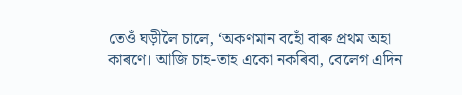তেওঁ ঘড়ীলৈ চালে, ‘অকণমান বহোঁ বাৰু প্ৰথম অহা কাৰণে। আজি চাহ-তাহ একো নকৰিবা, বেলেগ এদিন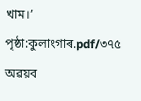খাম।’
পৃষ্ঠা:কুলাংগাৰ.pdf/৩৭৫
অৱয়ব